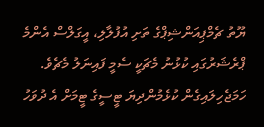ޔޫތު ޗެމްޕިއަންޝިޕްގެ ތަށި އުފުލާލި، އީގަލްސް އެންމެ ޕްރެޝަރުގައި ކުޅުނު މެޗަކީ ސެމީ ފައިނަލު މެޗެވެ. ހަމަޖެހިލައިގެން ކުޅެމުންދިޔަ ޓީސީގެ ޓީމަށް އެ ދުވަހު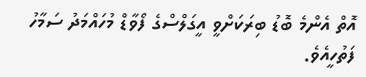އޮތް އެންމެ ބޮޑު ބިރަކަށްވީ އީގަލްސްގެ ފޯވާޑް މުހައްމަދު ސަމާހު ފަތުހީއެވެ.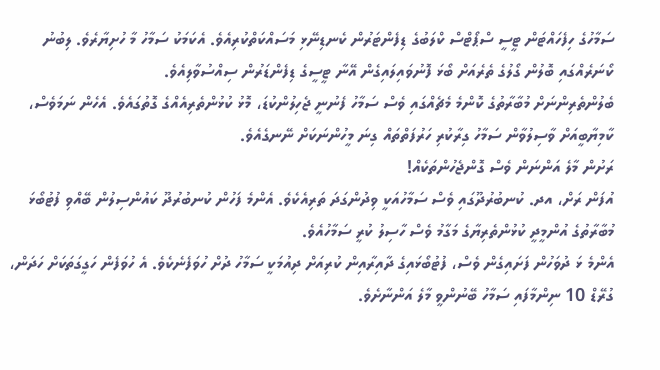ސަމާހުގެ ހިފެހައްޓަން ޓީސީ ސްޕޯޓްސް ކްލަބުގެ ޑިފެންޓަރުން ކެނޑިނޭޅި މަސައްކަތްކުރިއެވެ. އެކަމަކު ސަމާހު މާ ހުށިޔާރެވެ. ލިބުނު ކޯނަރެއްގައި ބޮލުން ގޯލުގެ ތެރެއަށް ބޯޅަ ފޮނުވައިލައިގެން އޭނާ ޓީސީގެ ޑިފެންޑަރުން ސިއްސުވާލިއެވެ.
ބެލުންތެރިންނަށް މުބާރާތުގެ ކޮންމެ މެޗެއްގައި ވެސް ސަމާހު ފެނުނީ ޖެހިލުންކުޑަ، މޮޅު ކުޅުންތެރިއެއްގެ ގޮތުގައެވެ. އެހެން ނަމަވެސް، ކާމިޔާބީއަށް ވާސިލުވާން ސަމާހު ގިރާކުރި ހަރުފަތްތައް ގިނަ މީހުންނަކަށް ނޭނގެއެވެ.
ރަށުން މާލެ އަންނަން ވެސް ގޮންޖެހުންތަކެއް!
އުފަން ރަށް، އދ. ކުނބުރުދޫގައި ވެސް ސަމާހުއަކީ ވިދުންގަދަ ތަރިއެކެވެ. އެންމެ ފަހުން ކުނބުރުދޫ ކައުންސިލުން ބޭއްވި ފުޓުބޯޅަ މުބާރާތުގެ އުންމީދީ ކުޅުންތެރިޔާގެ މަގާމު ވެސް ހާސިލު ކުރީ ސަމާހުއެވެ.
އެންމެ ޅަ ދުވަހުން ފަށައިގެން ވެސް، ފުޓުބޯޅައިގެ ދާއިރާއިން ކުރިއަށް ދިއުމަކީ ސަމާހު ދުށް ހުވަފެނެކެވެ. އެ ހުވަފެން ހަގީގަތަކަށް ހަދަން، ގުރޭޑް 10 ނިންމާފައި ސަމާހު ބޭނުންވީ މާލެ އަންނާށެވެ.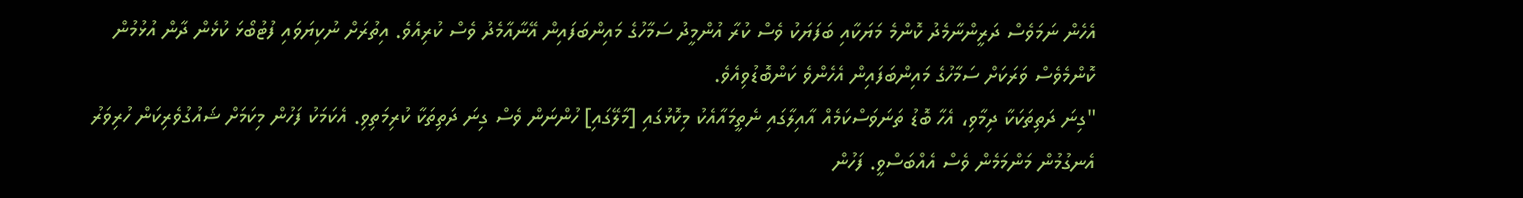އެހެން ނަމަވެސް ދަރީންނާމެދު ކޮންމެ މަޔަކާއި ބަފަޔަކު ވެސް ކުރާ އުންމީދު ސަމާހުގެ މައިންބަފައިން އޭނާއާމެދު ވެސް ކުރިއެވެ. އިތުރަށް ނުކިޔަވައި ފުޓުބޯޅަ ކުޅެން ދާން އުޅުމުން ކޮންމެވެސް ވަރަކަށް ސަމާހުގެ މައިންބަފައިން އެހެންވެ ކަންބޮޑުވިއެވެ.
"ގިނަ ދަތިތަކަކާ ދިމާވި، އެހާ ބޮޑު ތަނަވަސްކަމެއް އާއިލާގައި ނެތީމައާއެކު މިކޮޅުގައި [މާލޭގައި] ހުންނަން ވެސް ގިނަ ދަތިތަކާ ކުރިމަތިވި. އެކަމަކު ފަހުން މިކަމަށް ޝައުގުވެރިކަން ހުރިވަރު އެނގުމުން މަންމަމެން ވެސް އެއްބަސްވީ. ފަހުން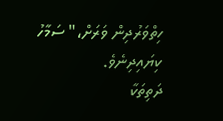ހިތްވަރުދިން ވަރަށް،" ސަމާހު ކިޔައިދިނެވެ.
ދަތިތަކާ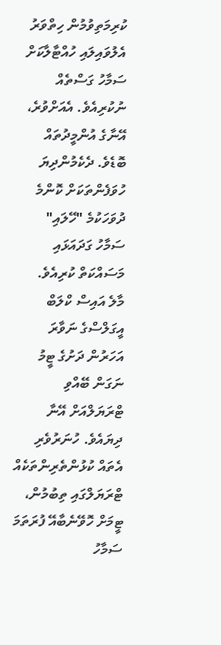ކުރިމަތިވުމުން ހިތްވަރު އެލުވައިލައި ހުއްޓާލާކަށް ސަމާހު ގަސްތެއް ނުކުރިއެވެ. އެއަށްވުރެ، އޭނާގެ އުންމީދުތައް ބޮޑެވެ. ދެކެމުންދިޔަ ހުވަފެންތަކަށް ކޮންމެ ދުވަހަކުމެ "ހޭލައި" ސަމާހު ގަދައަޅައި މަސައްކަތް ކުރިއެވެ.
މާލެ އައިސް ކްލަބް އީގަލްސްގެ ނަވާރަ އަހަރުން ދަށުގެ ޓީމު ނަގަން ބޭއްވި ޓްރަޔަލްއަށް އޭނާ ދިޔައެވެ. ހުނަރުވެރި އެތައް ކުޅުންތެރިންތަކެއް ޓްރަޔަލްގައި ތިބުމުން، ޓީމަށް ހޮވޭނެބާއޭ ފުރަތަމަ ސަމާހު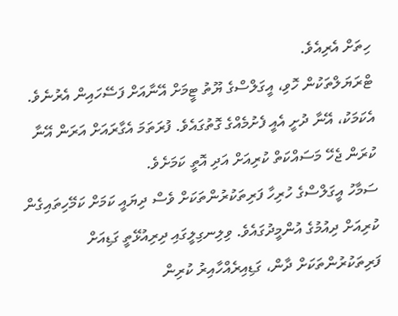ހިތަށް އެރިއެވެ.
ޓްރަޔަލްތަކުން ހޮވި، އީގަލްސްގެ ޔޫތު ޓީމަށް އޭނާއަށް ފަސޭހައިން އެރުނެވެ. އެކަމަކު، އޭނާ ދުށީ އެއީ ފެށުމެއްގެ ގޮތުގައެވެ. ފުރަތަމަ އެގާރައަށް އަރަން އޭނާ ކުރަން ޖެހޭ މަސައްކަތް ކުރިއަށް އަދި އޮތީ ކަމަށެވެ.
ސަމާހު އީގަލްސްގެ ހުރިހާ ފަރިތަކުރުންތަކަށް ވެސް ދިޔައީ ކަމަށް ކަމޭހިތައިގެން ކުރިއަށް ދިއުމުގެ އުންމީދުގައެވެ. ވިލިނގިލީގައި ދިރިއުޅޭތީ ގަޑިއަށް ފަރިތަކުރުންތަކަށް ދާން، ގަޑިއިރެއްހާއިރު ކުރިން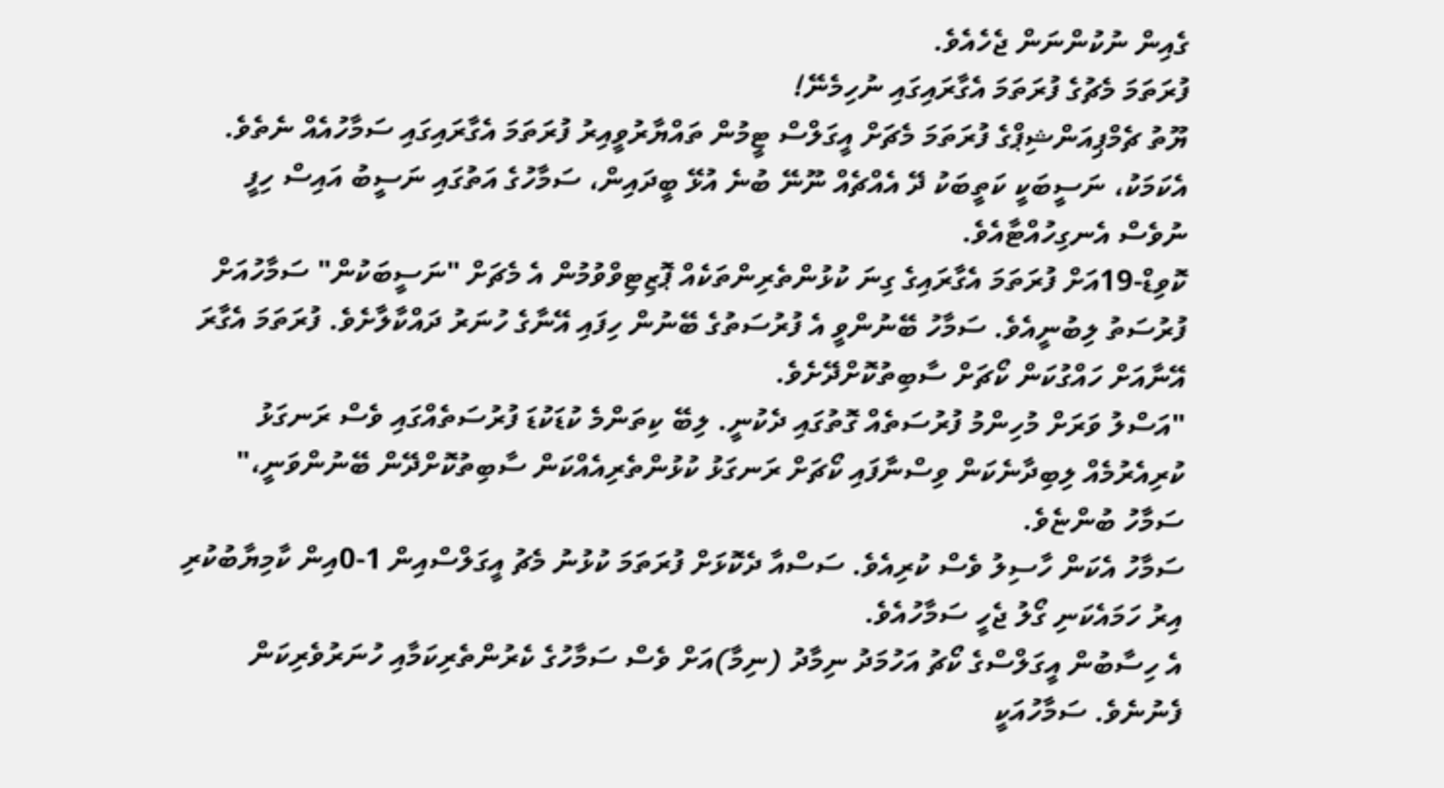ގެއިން ނުކުންނަން ޖެހެއެވެ.
ފުރަތަމަ މެޗުގެ ފުރަތަމަ އެގާރައިގައި ނުހިމެނޭ!
ޔޫތު ޗެމްޕިއަންޝިޕްގެ ފުރަތަމަ މެޗަށް އީގަލްސް ޓީމުން ތައްޔާރުވީއިރު ފުރަތަމަ އެގާރައިގައި ސަމާހުއެއް ނެތެވެ. އެކަމަކު، ނަސީބަކީ ކަތީބަކު ދޭ އެއްޗެއް ނޫނޭ ބުނެ އުޅޭ ބީދައިން، ސަމާހުގެ އަތުގައި ނަސީބު އައިސް ހިފީ ނުވެސް އެނގިހުއްޓާއެވެ.
ކޮވިޑް-19އަށް ފުރަތަމަ އެގާރައިގެ ގިނަ ކުޅުންތެރިންތަކެއް ޕޮޒިޓިވްވުމުން އެ މެޗަށް "ނަސީބަކުން" ސަމާހުއަށް ފުރުސަތު ލިބުނީއެވެ. ސަމާހު ބޭނުންވީ އެ ފުރުސަތުގެ ބޭނުން ހިފައި އޭނާގެ ހުނަރު ދައްކާލާށެވެ. ފުރަތަމަ އެގާރަ އޭނާއަށް ހައްގުކަން ކޯޗަށް ސާބިތުކޮށްދޭށެވެ.
"އަސްލު ވަރަށް މުހިންމު ފުރުސަތެއް ގޮތުގައި ދެކުނީ. ލިބޭ ކިތަންމެ ކުޑަކުޑަ ފުރުސަތެއްގައި ވެސް ރަނގަޅު ކުރިއެރުމެއް ލިބިދާނެކަން ވިސްނާފައި ކޯޗަށް ރަނގަޅު ކުޅުންތެރިއެއްކަން ސާބިތުކޮށްދޭން ބޭނުންވަނީ،" ސަމާހު ބުންޏެވެ.
ސަމާހު އެކަން ހާސިލު ވެސް ކުރިއެވެ. ސަސްއާ ދެކޮޅަށް ފުރަތަމަ ކުޅުނު މެޗު އީގަލްސްއިން 1-0އިން ކާމިޔާބުކުރި އިރު ހަމައެކަނި ގޯލު ޖެހީ ސަމާހުއެވެ.
އެ ހިސާބުން އީގަލްސްގެ ކޯޗު އަހުމަދު ނިމާދު (ނިމާ)އަށް ވެސް ސަމާހުގެ ކެރުންތެރިކަމާއި ހުނަރުވެރިކަން ފެނުނެވެ. ސަމާހުއަކީ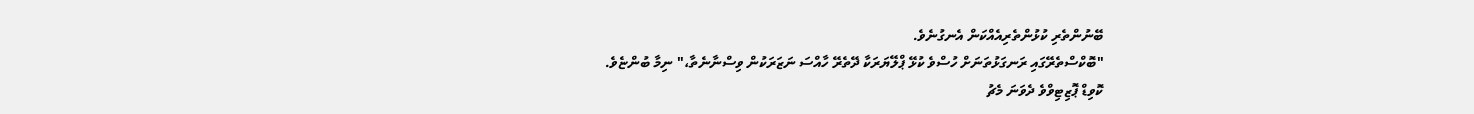ބޭނުންތެރި ކުޅުންތެރިއެއްކަން އެނގުނެވެ.
"ބޮކްސްތެރޭގައި ރަނގަޅުތަނަށް ހުސްވެ ކުޅޭ ޕްލޭޔަރަކާ ދޭތެރޭ ހާއްސަ ނަޒަރަކުން ވިސްނާނެތާ،" ނިމާ ބުންޏެވެ.
ކޮވިޑް ޕޮޒިޓިވްވެ ދެވަނަ މެޗު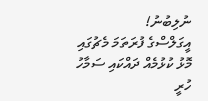ނުލިބުނު!
އީގަލްސްގެ ފުރަތަމަ މެޗުގައި މޮޅު ކުޅުމެއް ދައްކައި ސަމާހު ހުރީ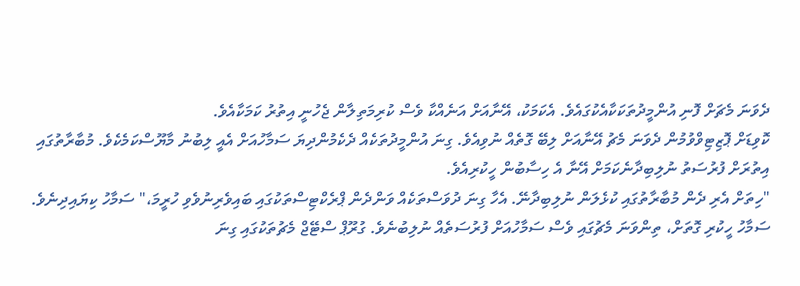ދެވަނަ މެޗަށް ފޮނި އުންމީދުތަކަކާއެކުގައެވެ. އެކަމަކު، އޭނާއަށް އަނެއްކާ ވެސް ކުރިމަތިލާން ޖެހުނީ އިތުރު ކަމަކާއެވެ.
ކޮވިޑަށް ޕޮޒިޓިވްވުމުން ދެވަނަ މެޗު އޭނާއަށް ލިބޭ ގޮތެއް ނުވިއެވެ. ގިނަ އުންމީދުތަކެއް ދެކެމުންދިޔަ ސަމާހުއަށް އެއީ ލިބުނު މާޔޫސްކަމެކެވެ. މުބާރާތުގައި އިތުރަށް ފުރުސަތު ނުލިބިދާނެކަމަށް އޭނާ އެ ހިސާބުން ހީކުރިއެވެ.
"ހިތަށް އެރި ދެން މުބާރާތުގައި ކުޅެލަން ނުލިބިދާނޭ. އެހާ ގިނަ ދުވަސްތަކެއް ވަންދެން ޕްރެކްޓިސްތަކުގައި ބައިވެރިނުވެވި ހުރީމަ،" ސަމާހު ކިޔައިދިނެވެ.
ސަމާހު ހީކުރި ގޮތަށް، ތިންވަނަ މެޗުގައި ވެސް ސަމާހުއަށް ފުރުސަތެއް ނުލިބުނެވެ. ގުރޫޕް ސްޓޭޖް މެޗުތަކުގައި ގިނަ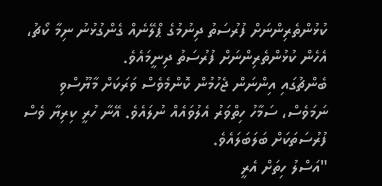ކުޅުންތެރިންނަށް ފުރުސަތު ދިނުމުގެ ޕްލޭނެއް ގެންގުޅުނު ނިމާ ކޯޗު، އެހެން ކުޅުންތެރިންނަށް ފުރުސަތު ދިނީމައެވެ.
ބެންޗުގައި އިންނަން ޖެހުމުން ކޮންމެވެސް ވަރަކަށް މާޔޫސްވި ނަމަވެސް، ސަމާހު ހިތްވަރު އެލުވައެއް ނުލައެވެ. އޭނާ ހުރީ ކިރިޔާ ވެސް ފުރުސަތަކަށް ބަލަބަލައެވެ.
"އަސްލު ހިތަށް އެރީ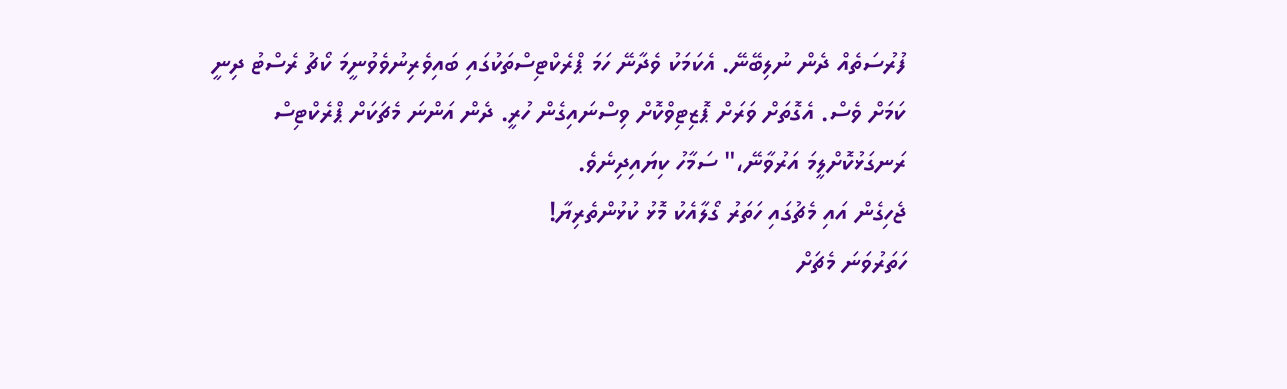ފުރުސަތެއް ދެން ނުލިބޭނޭ. އެކަމަކު ވެދާނޭ ހަމަ ޕްރެކްޓިސްތަކުގައި ބައިވެރިނުވެވުނީމަ ކޯޗު ރެސްޓު ދިނީ ކަމަށް ވެސް. އެގޮތަށް ވަރަށް ޕޮޒިޓިވްކޮށް ވިސްނައިގެން ހުރީ. ދެން އަންނަ މެޗަކަށް ޕްރެކްޓިސް ރަނގަޅުކޮށްލީމަ އަރުވާނޭ،" ސަމާހު ކިޔައިދިނެވެ.
ޖެހިގެން އައި މެޗުގައި ހަތަރު ގޯލާއެކު މޮޅު ކުޅުންތެރިޔާ!
ހަތަރުވަނަ މެޗަށް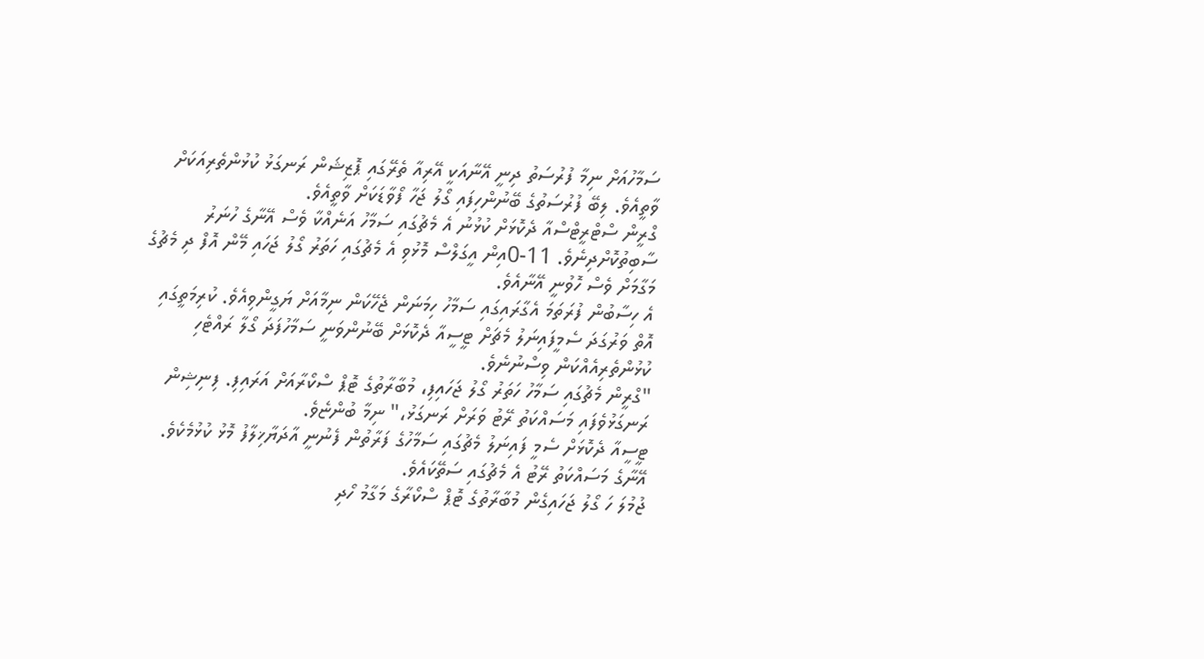ސަމާހުއަށް ނިމާ ފުރުސަތު ދިނީ އޭނާއަކީ އޭރިއާ ތެރޭގައި ޕޮޒިޝަން ރަނގަޅު ކުޅުންތެރިއަކަށް ވާތީއެވެ. ލިބޭ ފުރުސަތުގެ ބޭނުންހިފައި ގޯލު ޖަހާ ފޯވާޑަކަށް ވާތީއެވެ.
ގްރީން ސްޓްރީޓްސްއާ ދެކޮޅަށް ކުޅުނު އެ މެޗުގައި ސަމާހު އަނެއްކާ ވެސް އޭނާގެ ހުނަރު ސާބިތުކޮށްދިނެވެ. 11-0އިން އީގަލްސް މޮޅުވި އެ މެޗުގައި ހަތަރު ގޯލު ޖަހައި މޭން އޮފް ދި މެޗުގެ މަގާމަށް ވެސް ހޮވުނީ އޭނާއެވެ.
އެ ހިސާބުން ފުރަތަމަ އެގާރައިގައި ސަމާހު ހިމަނަން ޖެހޭކަން ނިމާއަށް ޔަގީންވިއެވެ. ކުރިމަތީގައި އޮތް ވަރުގަދަ ސެމީފައިނަލު މެޗަށް ޓީސީއާ ދެކޮޅަށް ބޭނުންވަނީ ސަމާހުފަދަ ގޯލާ ރައްޓެހި ކުޅުންތެރިއެއްކަން ވިސްނުނެވެ.
"ގްރީން މެޗުގައި ސަމާހު ހަތަރު ގޯލު ޖަހައިފި، މުބާރާތުގެ ޓޮޕް ސްކޯރާއަށް އަރައިފި. ފިނިޝިން ރަނގަޅުވެފައި މަސައްކަތު ރޭޓު ވަރަށް ރަނގަޅު،" ނިމާ ބުންޏެވެ.
ޓީސީއާ ދެކޮޅަށް ސެމީ ފައިނަލު މެޗުގައި ސަމާހުގެ ފަރާތުން ފެނުނީ އާދަޔާޚިލާފު މޮޅު ކުޅުމެކެވެ. އޭނާގެ މަސައްކަތު ރޭޓު އެ މެޗުގައި ސަތޭކައެވެ.
ޖުމުލަ ހަ ގޯލު ޖަހައިގެން މުބާރާތުގެ ޓޮޕް ސްކޯރާގެ މަގާމު ހޯދި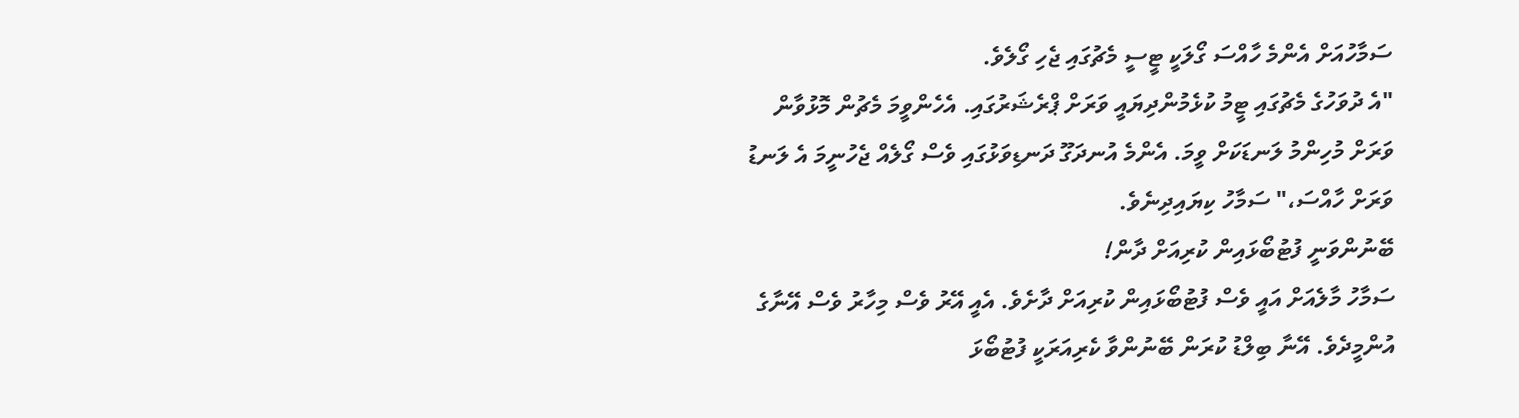ސަމާހުއަށް އެންމެ ހާއްސަ ގޯލަކީ ޓީސީ މެޗުގައި ޖެހި ގޯލެވެ.
"އެ ދުވަހުގެ މެޗުގައި ޓީމު ކުޅެމުންދިޔައީ ވަރަށް ޕްރެޝަރުގައި. އެހެންވީމަ މެޗުން މޮޅުވާން ވަރަށް މުހިންމު ލަނޑަކަށް ވީމަ. އެންމެ އުނދަގޫ ދަނޑިވަޅުގައި ވެސް ގޯލެއް ޖެހުނީމަ އެ ލަނޑު ވަރަށް ހާއްސަ،" ސަމާހު ކިޔައިދިނެވެ.
ބޭނުންވަނީ ފުޓުބޯޅައިން ކުރިއަށް ދާން!
ސަމާހު މާލެއަށް އައީ ވެސް ފުޓުބޯޅައިން ކުރިއަށް ދާށެވެ. އެއީ އޭރު ވެސް މިހާރު ވެސް އޭނާގެ އުންމީދެވެ. އޭނާ ބިލްޑު ކުރަން ބޭނުންވާ ކެރިއަރަކީ ފުޓުބޯޅަ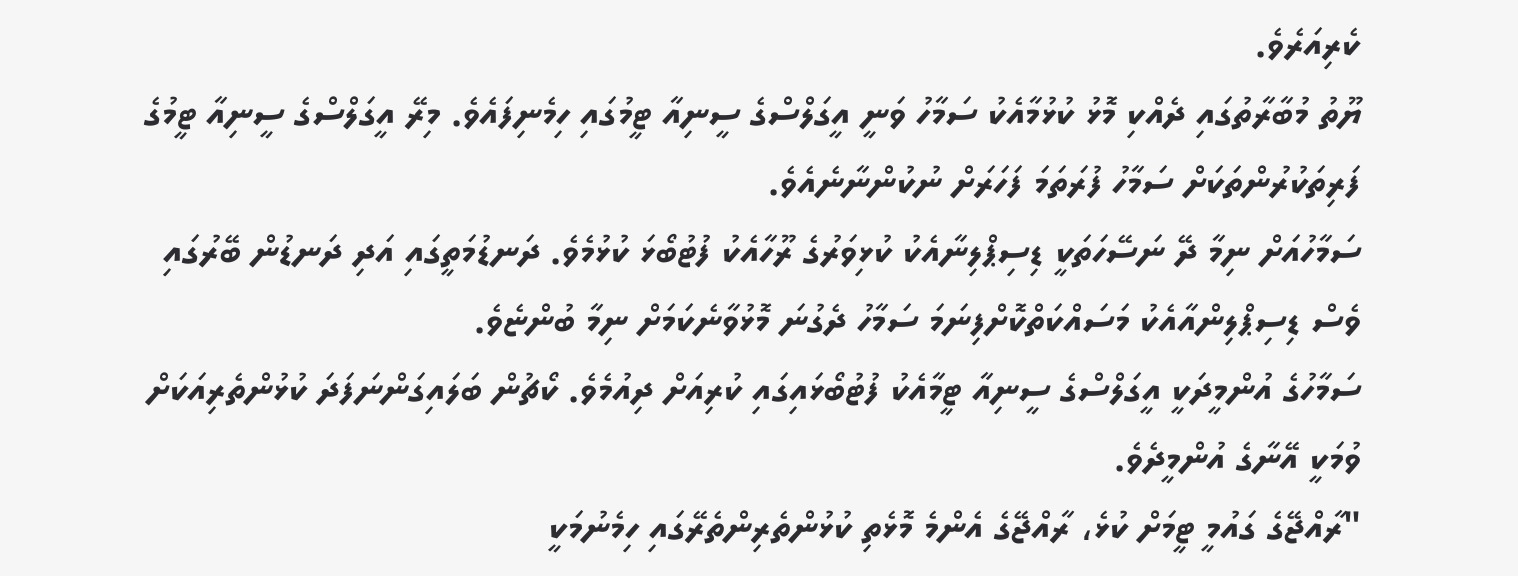ކެރިއަރެވެ.
ޔޫތު މުބާރާތުގައި ދެއްކި މޮޅު ކުޅުމާއެކު ސަމާހު ވަނީ އީގަލްސްގެ ސީނިއާ ޓީމުގައި ހިމެނިފައެވެ. މިރޭ އީގަލްސްގެ ސީނިއާ ޓީމުގެ ފަރިތަކުރުންތަކަށް ސަމާހު ފުރަތަމަ ފަހަރަށް ނުކުންނާނެއެވެ.
ސަމާހުއަށް ނިމާ ދޭ ނަސޭހަތަކީ ޑިސިޕްލިނާއެކު ކުޅިވަރުގެ ރޫހާއެކު ފުޓުބޯޅަ ކުޅުމެވެ. ދަނޑުމަތީގައި އަދި ދަނޑުން ބޭރުގައި ވެސް ޑިސިޕްލިންއާއެކު މަސައްކަތްކޮށްފިނަމަ ސަމާހު ދެގުނަ މޮޅުވާނެކަމަށް ނިމާ ބުންޏެވެ.
ސަމާހުގެ އުންމީދަކީ އީގަލްސްގެ ސީނިއާ ޓީމާއެކު ފުޓުބޯޅައިގައި ކުރިއަށް ދިއުމެވެ. ކޯޗުން ބަލައިގަންނަފަދަ ކުޅުންތެރިއަކަށް ވުމަކީ އޭނާގެ އުންމީދެވެ.
"ރާއްޖޭގެ ގައުމީ ޓީމަށް ކުޅެ، ރާއްޖޭގެ އެންމެ މޮޅެތި ކުޅުންތެރިންތެރޭގައި ހިމެނުމަކީ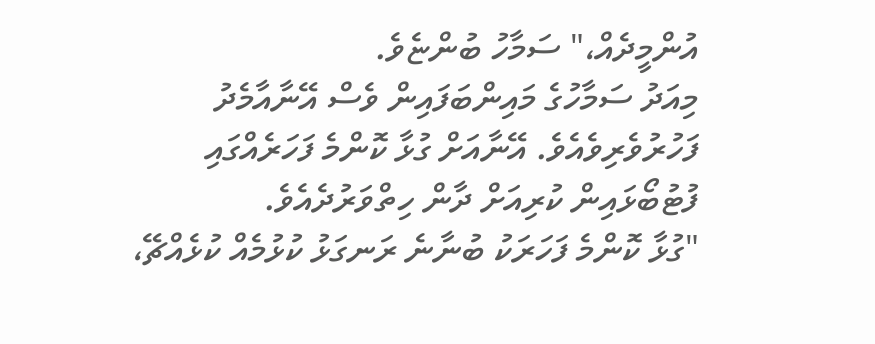އުންމީދެއް،" ސަމާހު ބުންޏެވެ.
މިއަދު ސަމާހުގެ މައިންބަފައިން ވެސް އޭނާއާމެދު ފަހުރުވެރިވެއެވެ. އޭނާއަށް ގުޅާ ކޮންމެ ފަހަރެއްގައި ފުޓުބޯޅައިން ކުރިއަށް ދާން ހިތްވަރުދެއެވެ.
"ގުޅާ ކޮންމެ ފަހަރަކު ބުނާނެ ރަނގަޅު ކުޅުމެއް ކުޅެއްޗޭ،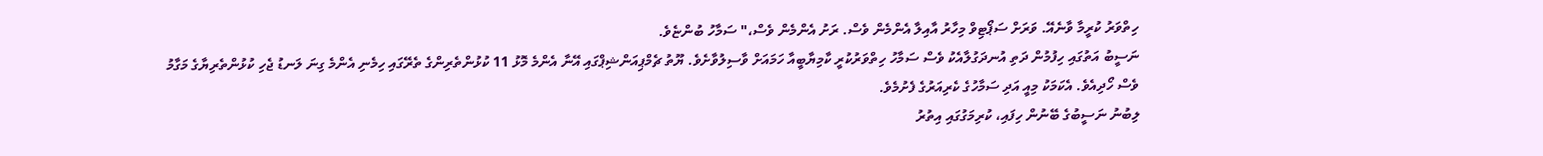ހިތްވަރު ކުރީމާ ވާނެއޭ. ވަރަށް ސަޕޯޓިވް މިހާރު އާއިލާ އެންމެން ވެސް. ރަށު އެންމެން ވެސް،" ސަމާހު ބުންޏެވެ.
ނަސީބު އަތުގައި ހިފުމުން ދަތި އުނދަގުލާއެކު ވެސް ސަމާހު ހިތްވަރުކުރީ ކާމިޔާބީއާ ހަމައަށް ވާސިލުވާށެވެ. ޔޫތު ޗެމްޕިއަންޝިޕްގައި އޭނާ އެންމެ މޮޅު 11 ކުޅުންތެރިންގެ ތެރޭގައި ހިމެނި އެންމެ ގިނަ ލަނޑު ޖެހި ކުޅުންތެރިޔާގެ މަގާމު ވެސް ހޯދިއެވެ. އެކަމަކު މިއީ އަދި ސަމާހުގެ ކެރިއަރުގެ ފެށުމެވެ.
ލިބުނު ނަސީބުގެ ބޭނުން ހިފައި، ކުރިމަގުގައި އިތުރު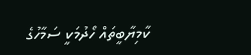ކާމިޔާބީތައް ހޯދުމަކީ ސަމާހުގެ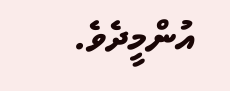އުންމީދެވެ.